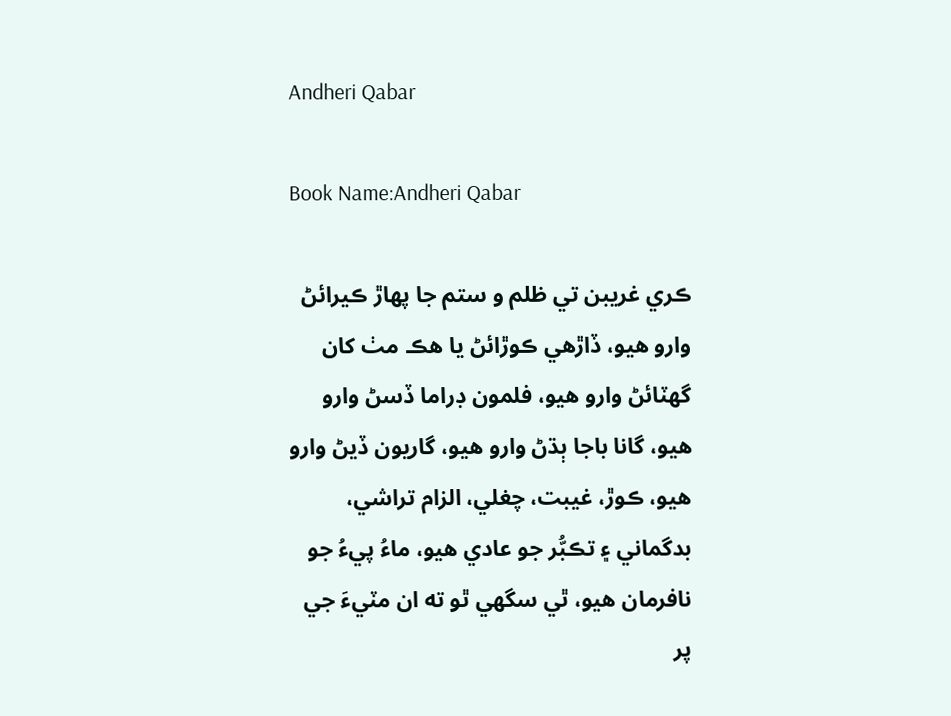Andheri Qabar

Book Name:Andheri Qabar

ڪري غريبن تي ظلم و ستم جا پهاڙ ڪيرائڻ وارو هيو، ڏاڙهي ڪوڙائڻ يا هڪ مٺ کان گھٽائڻ وارو هيو، فلمون ڊراما ڏسڻ وارو هيو، گانا باجا ٻڌڻ وارو هيو، گاريون ڏيڻ وارو هيو، ڪوڙ، غيبت، چغلي، الزام تراشي، بدگماني ۽ تڪبُّر جو عادي هيو، ماءُ پيءُ جو نافرمان هيو، ٿي سگهي ٿو ته ان مٽيءَ جي پر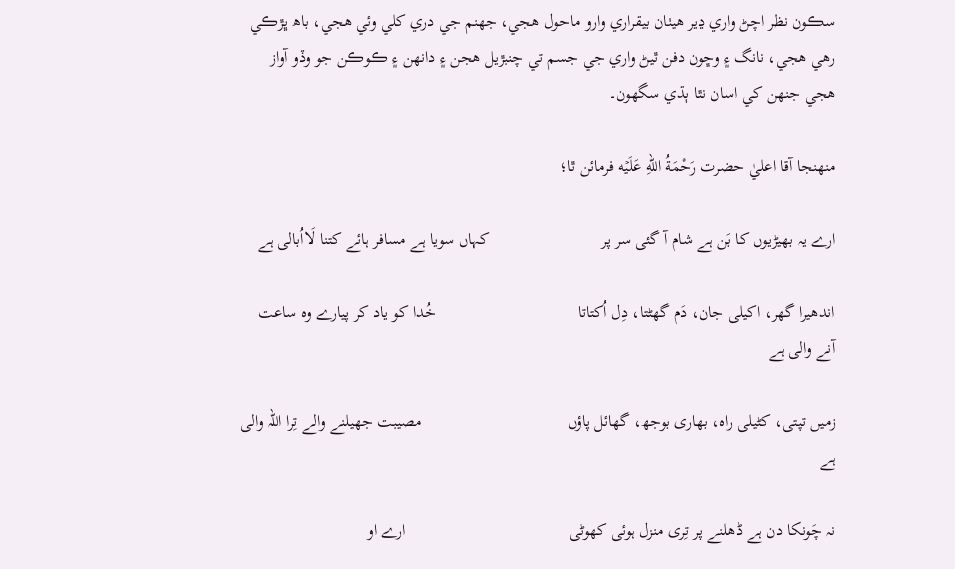سڪون نظر اچڻ واري ڍير هيٺان بيقراري وارو ماحول هجي، جهنم جي دري کلي وئي هجي، باھ ڀڙڪي رهي هجي، نانگ ۽ وڇون دفن ٿيڻ واري جي جسم تي چنبڙيل هجن ۽ دانهن ۽ ڪوڪن جو وڏو آواز هجي جنهن کي اسان نٿا ٻڌي سگهون۔

منهنجا آقا اعليٰ حضرت رَحْمَةُ اللهِ عَلَيۡه فرمائن ٿا؛

ارے یہ بھیڑیوں کا بَن ہے شام آ گئی سر پر                          کہاں سویا ہے مسافر ہائے کتنا لَااُبالی ہے

اندھیرا گھر، اکیلی جان، دَم گھٹتا، دِل اُکتاتا                                 خُدا کو یاد کر پیارے وہ ساعت آنے والی ہے

زمیں تپتی، کٹیلی راہ، بھاری بوجھ، گھائل پاؤں                                  مصیبت جھیلنے والے تِرا اللہ والی ہے

نہ چَونکا دن ہے ڈھلنے پر تِری منزل ہوئی کھوٹی                                      ارے او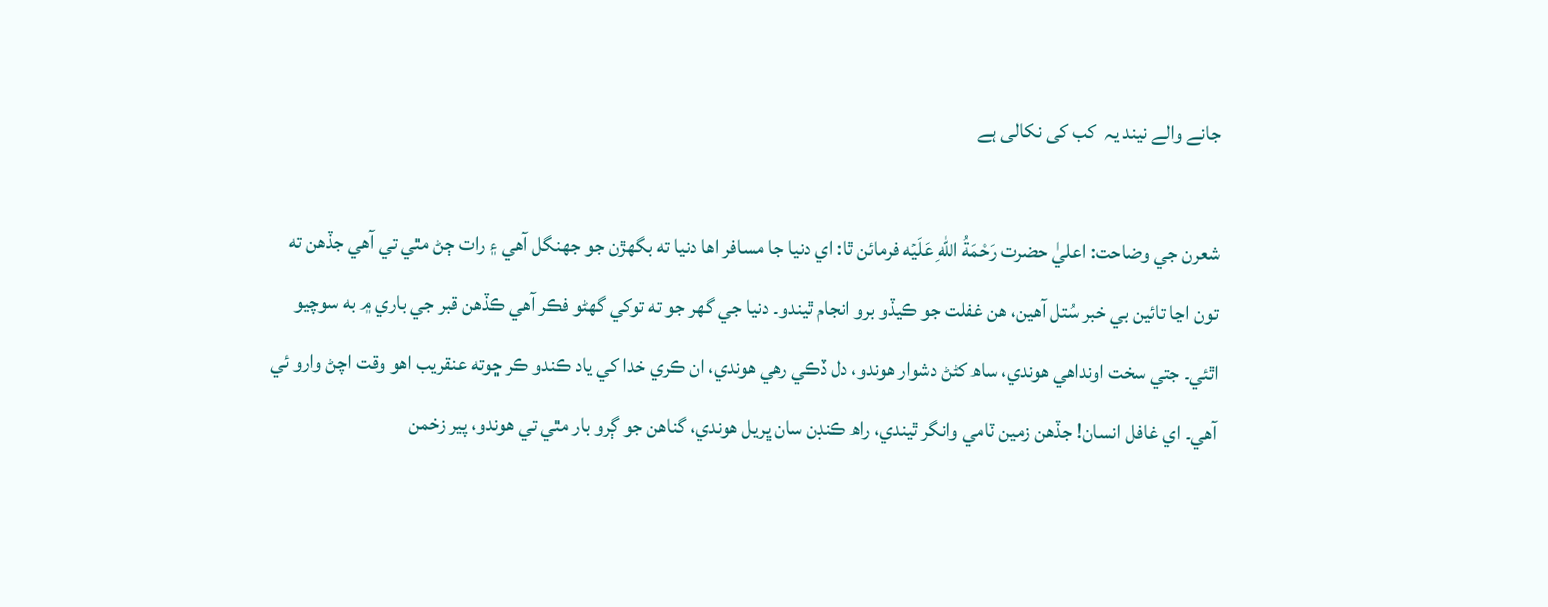جانے والے نیند یہ  کب کی نکالی ہے

شعرن جي وضاحت: اعليٰ حضرت رَحْمَةُ اللهِ عَلَيۡه فرمائن ٿا: اي دنيا جا مسافر اها دنيا ته بگھڙن جو جهنگل آهي ۽ رات ڄڻ مٿي تي آهي جڏهن ته تون اڃا تائين بي خبر سُتل آهين، هن غفلت جو ڪيڏو برو انجام ٿيندو۔ دنيا جي گھر جو ته توکي گھڻو فڪر آهي ڪڏهن قبر جي باري ۾ به سوچيو اٿئي۔ جتي سخت اونداھي هوندي، ساھ کڻڻ دشوار هوندو، دل ڏڪي رهي هوندي، ان ڪري خدا کي ياد ڪندو ڪر ڇوته عنقريب اهو وقت اچڻ وارو ئي آهي۔ اي غافل انسان! جڏهن زمين ٽامي وانگر ٿيندي، راھ ڪنڊن سان ڀريل هوندي، گناهن جو ڳرو بار مٿي تي هوندو، پير زخمن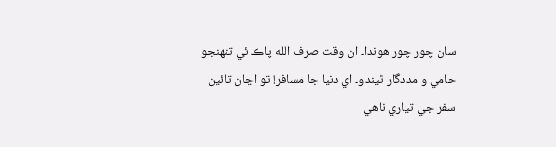سان چور چور هوندا۔ ان وقت صرف الله پاڪ ئي تنهنجو حامي و مددگار ٿيندو۔ اي دنيا جا مسافر! تو اڃان تائين سفر جي تياري ناهي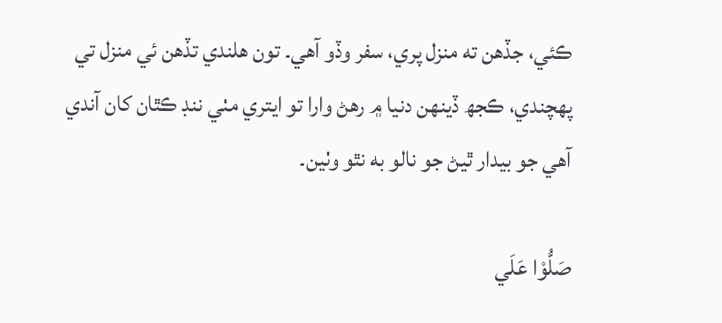ڪئي، جڏهن ته منزل پري، سفر وڏو آهي۔ تون هلندي تڏهن ئي منزل تي پهچندي، ڪجھ ڏينهن دنيا ۾ رهڻ وارا تو ايتري مٺي ننڊ ڪٿان کان آندي آهي جو بيدار ٿيڻ جو نالو به نٿو وٺين۔

صَلُّوْا عَلَي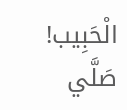الْحَبِيب!                                                                                      صَلَّي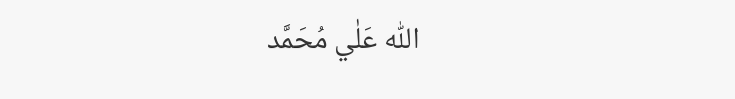اللّٰه عَلٰي مُحَمَّد